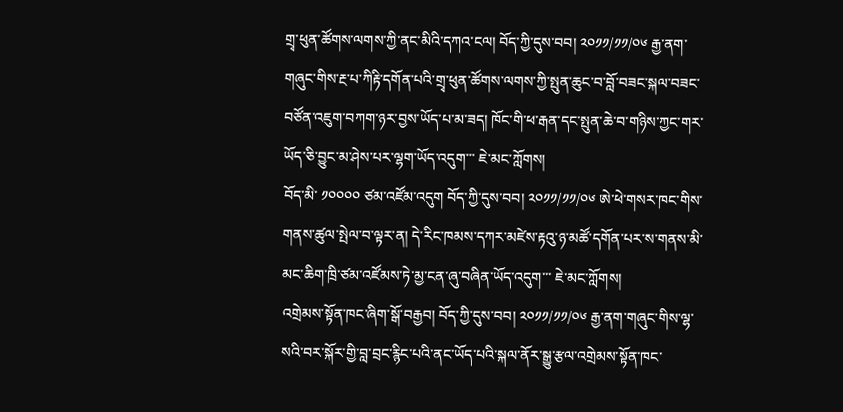གྲྭ་ཕུན་ཚོགས་ལགས་ཀྱི་ནང་མིའི་དཀའ་ངལ། བོད་ཀྱི་དུས་བབ། ༢༠༡༡/༡༡/༠༦ རྒྱ་ནག་གཞུང་གིས་རྔ་པ་ཀིརྟི་དགོན་པའི་གྲྭ་ཕུན་ཚོགས་ལགས་ཀྱི་སྤུན་ཆུང་བ་བློ་བཟང་སྐལ་བཟང་བཙོན་འཇུག་བཀག་ཉར་བྱས་ཡོད་པ་མ་ཟད། ཁོང་གི་ཕ་རྒན་དང་སྤུན་ཆེ་བ་གཉིས་ཀྱང་གར་ཡོད་ཅི་བྱུང་མ་ཤེས་པར་ལྷག་ཡོད་འདུག་་་ ཇེ་མང་ཀློགས།
བོད་མི་ ༡༠༠༠༠ ཙམ་འཛོམ་འདུག བོད་ཀྱི་དུས་བབ། ༢༠༡༡/༡༡/༠༦ ཨེ་ཕེ་གསར་ཁང་གིས་གནས་ཚུལ་སྤེལ་བ་ལྟར་ན། དེ་རིང་ཁམས་དཀར་མཛེས་རྟའུ་ཉ་མཚོ་དགོན་པར་ས་གནས་མི་མང་ཆིག་ཁྲི་ཙམ་འཛོམས་ཏེ་མྱ་ངན་ཞུ་བཞིན་ཡོད་འདུག་་་ ཇེ་མང་ཀློགས།
འགྲེམས་སྟོན་ཁང་ཞིག་སྒོ་བརྒྱབ། བོད་ཀྱི་དུས་བབ། ༢༠༡༡/༡༡/༠༦ རྒྱ་ནག་གཞུང་གིས་ལྷ་སའི་བར་སྐོར་གྱི་བླ་བྲང་རྙིང་པའི་ནང་ཡོད་པའི་སྐལ་ནོར་སྒྱུ་རྩལ་འགྲེམས་སྟོན་ཁང་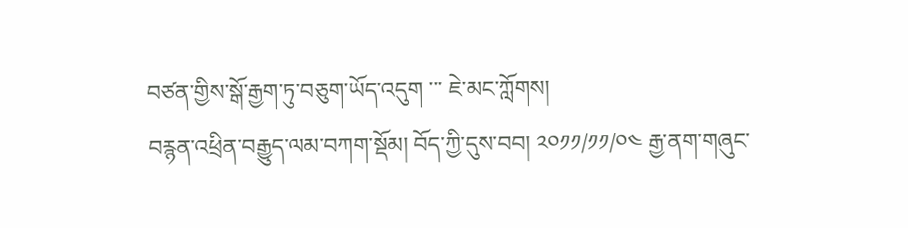བཙན་གྱིས་སྒོ་རྒྱག་ཏུ་བཅུག་ཡོད་འདུག ་་་ ཇེ་མང་ཀློགས།
བརྙན་འཕྲིན་བརྒྱུད་ལམ་བཀག་སྡོམ། བོད་ཀྱི་དུས་བབ། ༢༠༡༡/༡༡/༠༤ རྒྱ་ནག་གཞུང་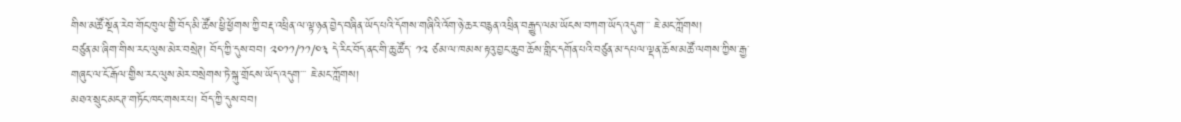གིས་མཚོ་སྔོན་རེབ་གོང་ཁུལ་གྱི་བོད་མི་ཚོས་ཕྱི་ཕྱོགས་ཀྱི་བརྡ་འཕྲིན་ལ་ལྟ་ཉན་བྱེད་བཞིན་ཡོད་པའི་དོགས་གཞིའི་འོག་ཉེ་ཆར་བརྙན་འཕྲིན་བརྒྱུད་ལམ་ཡོངས་བཀག་ཡོད་འདུག་་་ ཇེ་མང་ཀློགས།
བཙུན་མ་ཞིག་གིས་རང་ལུས་མེར་བསྲེཊ། བོད་ཀྱི་དུས་བབ། ༢༠༡༡/༡༡/༠༣ དེ་རིང་བོད་ནང་གི་ཆུ་ཚོད་ ༡༢ ཙམ་ལ་ཁམས་རྟའུ་བྱང་ཆུབ་ཆོས་གླིང་དགོན་པའི་བཙུན་མ་དཔལ་ལྡན་ཆོས་མཚོ་ལགས་ཀྱིས་རྒྱ་གཞུང་ལ་ངོ་རྒོལ་གྱིས་རང་ལུས་མེར་བསྲེགས་ཏེ་སྐུ་གྲོངས་ཡོད་འདུག་་་ ཇེ་མང་ཀློགས།
མཐའ་སྲུང་མངཊ་གཏོང་ཁང་གསར་པ། བོད་ཀྱི་དུས་བབ།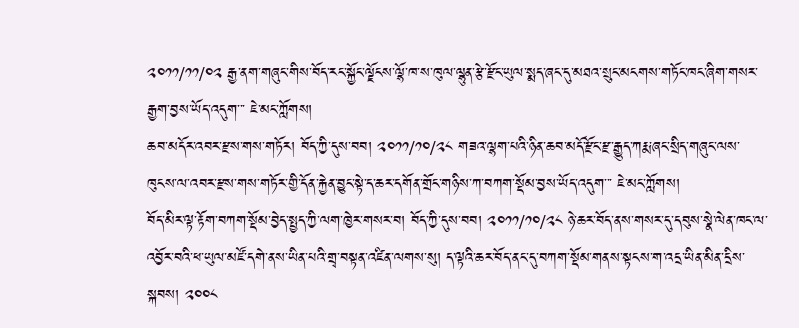༢༠༡༡/༡༡/༠༢ རྒྱ་ནག་གཞུང་གིས་བོད་རང་སྐྱོང་ལྗོངས་ལྷོ་ཁ་ས་ཁུལ་ལྷུན་རྩེ་རྫོང་ཡུལ་སྨད་ཞང་དུ་མཐའ་སྲུང་མངགས་གཏོང་ཁང་ཞིག་གསར་རྒྱག་བྱས་ཡོད་འདུག་་་ ཇེ་མང་ཀློགས།
ཆབ་མདོར་འབར་རྫས་གས་གཏོར། བོད་ཀྱི་དུས་བབ། ༢༠༡༡/༡༠/༢༨ གཟའ་ལྷག་པའི་ཉིན་ཆབ་མདོ་རྫོང་རྫ་རྒྱུད་ཀརྨ་ཞང་སྲིད་གཞུང་ལས་ཁུངས་ལ་འབར་རྫས་གས་གཏོར་གྱི་དོན་རྐྱེན་བྱུང་སྟེ་ད་ཆར་དགོན་གྲོང་གཉིས་ཀ་བཀག་སྡོམ་བྱས་ཡོད་འདུག་་་ ཇེ་མང་ཀློགས།
བོད་མིར་ལྟ་རྟོག་བཀག་སྡོམ་བྱེད་སྤྱད་ཀྱི་ལག་ཁྱེར་གསར་བ། བོད་ཀྱི་དུས་བབ། ༢༠༡༡/༡༠/༢༨ ཉེ་ཆར་བོད་ནས་གསར་དུ་དབུས་སྣེ་ལེན་ཁང་ལ་འབྱོར་བའི་ཕ་ཡུལ་མཛོ་དགེ་ནས་ཡིན་པའི་གྲྭ་བསྟན་འཛིན་ལགས་སུ། ད་ལྟའི་ཆར་བོད་ནང་དུ་བཀག་སྡོམ་གནས་སྟངས་ག་འདྲ་ཡིན་མིན་དྲིས་སྐབས། ༢༠༠༨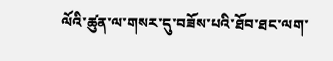ལོའི་ཚུན་ལ་གསར་དུ་བཟོས་པའི་ཐོབ་ཐང་ལག་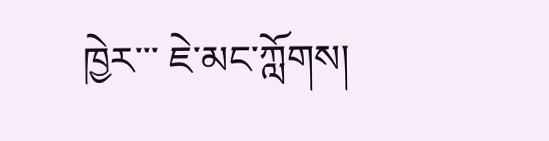ཁྱེར་་་ ཇེ་མང་ཀློགས།